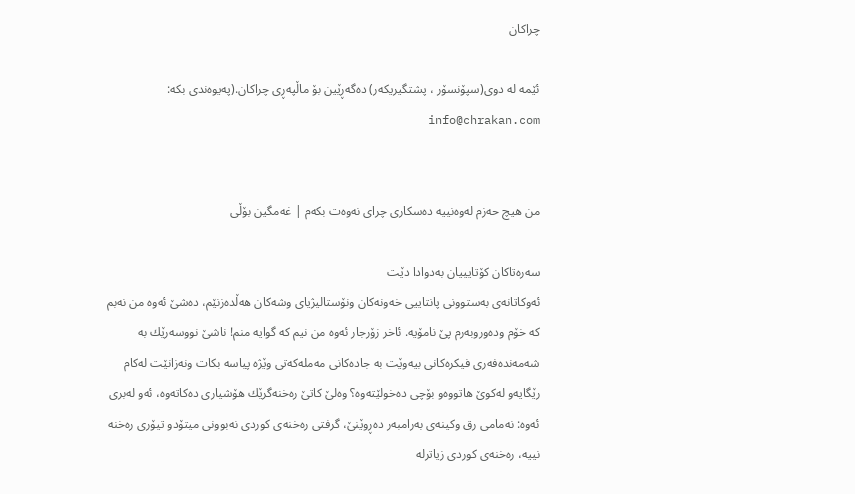چراكان

ئێمه له دوی(سپۆنسۆر ، پشتگیریکه‌ر) ده‌گه‌ڕێین بۆ ماڵپه‌ڕی چراکان.(په‌یوه‌ندی بکه: info@chrakan.com


من هیچ حه‌زم له‌وه‌نییه‌ ده‌سكاری چرای نه‌وه‌ت بكه‌م | غه‌مگین بۆڵی‌

سه‌ره‌تاكان كۆتایییان به‌دوادا دێت
ئه‌وكاتانه‌ی به‌ستوونی پانتاییی خه‌ونه‌كان ونۆستالیژیای وشه‌كان هه‌ڵده‌زنێم، ده‌شێ ئه‌وه‌ من نه‌بم كه‌ خۆم وده‌وروبه‌رم پێ نامۆیه‌. ئاخر زۆرجار ئه‌وه‌ من نیم كه‌ گوایه‌ منم! ناشێ نووسه‌رێك به‌ شه‌مه‌نده‌فه‌ری فیكره‌كانی بیه‌وێت به‌ جاده‌كانی مه‌مله‌كه‌تی وێژه‌ پیاسه‌ بكات ونه‌زانێت له‌كام رێگایه‌و له‌كوێ هاتووه‌و بۆچی ده‌خولێته‌وه‌؟ وه‌لێ كاتێ ره‌خنه‌گرێك هۆشیاری ده‌كاته‌وه‌، ئه‌و له‌بری ئه‌وه‌: نه‌مامی رق وكینه‌ی به‌رامبه‌ر ده‌ڕوێنێ، گرفتی ره‌خنه‌ی كوردی نه‌بوونی میتۆدو تیۆری ره‌خنه‌ نییه‌، ره‌خنه‌ی كوردی زیاترله‌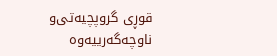قوڕی گروپچیه‌تی‌و ناوچه‌گه‌رییه‌وه‌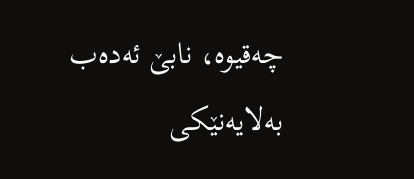چه‌قیوه‌، نابێ ئه‌ده‌ب به‌لایه‌نێكی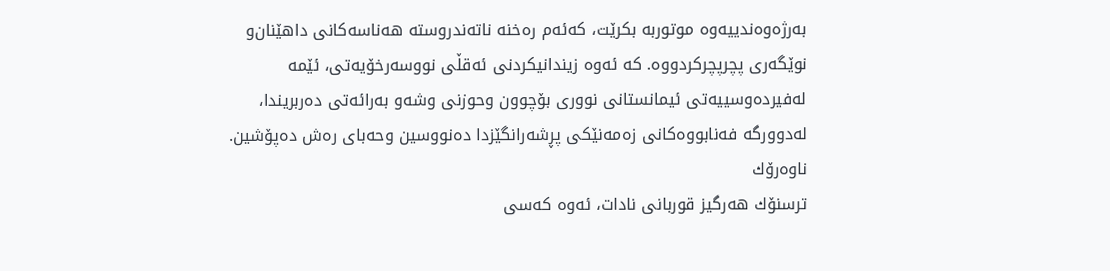به‌رژه‌وه‌ندییه‌وه‌ موتوربه‌ بكرێت، كه‌ئه‌م ره‌خنه‌ ناته‌ندروسته‌ هه‌ناسه‌كانی داهێنان‌و نوێگه‌ری پچرپچركردووه‌. كه‌ ئه‌وه‌ زیندانیكردنی ئه‌قڵی نووسه‌رخۆیه‌تی، ئێمه‌ له‌فیرده‌وسییه‌تی ئیمانستانی نووری بۆچوون وحوزنی وشه‌و به‌رائه‌تی ده‌ربریندا، له‌دوورگه‌ فه‌نابووه‌كانی زه‌مه‌نێكی پڕشه‌رانگێزدا ده‌نووسین وحه‌بای ره‌ش ده‌پۆشین.
ناوه‌رۆك
ترسنۆك هه‌رگیز قوربانی نادات، ئه‌وه‌ كه‌سی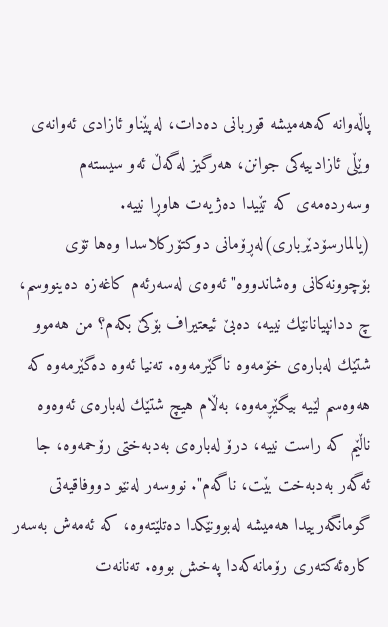پاڵه‌وانه‌ كه‌هه‌میشه‌ قوربانی ده‌دات، له‌پێناو ئازادی ئه‌وانه‌ی وێڵی ئازادییه‌كی جوانن، هه‌رگیز له‌گه‌ڵ ئه‌و سیسته‌م وسه‌رده‌مه‌ی كه‌ تێیدا ده‌ژیه‌ت هاوڕا نییه‌.
(یالمارسۆدێرباری)له‌ڕۆمانی دوكتۆركلاسدا وه‌ها تۆی بۆچوونه‌كانی وه‌شاندووه‌"ئه‌وه‌ی له‌سه‌رئه‌م كاغه‌زه‌ ده‌ینووسم، چ ددانپیانانێك نییه‌، ده‌بێ ئیعتیراف بۆكێ بكه‌م؟ من هه‌موو شتێك له‌باره‌ی خۆمه‌وه‌ ناگێرمه‌وه‌. ته‌نیا ئه‌وه‌ ده‌گێرمه‌وه‌ كه‌ هه‌وه‌سم لێیه‌ بیگێڕمه‌وه‌، به‌ڵام هیچ شتێك له‌باره‌ی ئه‌وه‌وه‌ ناڵێم كه‌ راست نییه‌، درۆ له‌باره‌ی به‌دبه‌ختی رۆحمه‌وه‌، جا ئه‌گه‌ر به‌دبه‌خت بێت، ناگه‌م". نووسه‌ر له‌نێو دووفاقیه‌تی گومانگه‌رییدا هه‌میشه‌ له‌بوونێكدا ده‌تلێته‌وه‌، كه‌ ئه‌مه‌ش به‌سه‌ر كاره‌ئه‌كته‌ری رۆمانه‌كه‌دا په‌خش بووه‌. ته‌نانه‌ت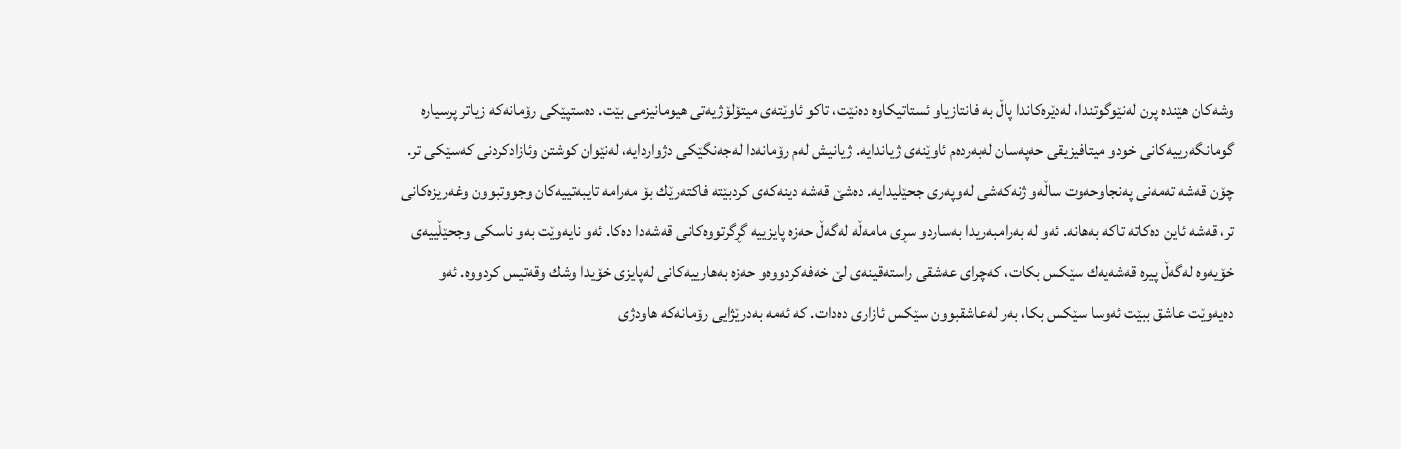وشه‌كان هێنده‌ پرن له‌نێوگوتندا، له‌دێره‌كاندا پاڵ به‌ فانتازیاو ئستاتیكاوه‌ ده‌نێت، تاكو ئاوێته‌ی میتۆلۆژیه‌تی هیومانیزمی بێت. ده‌ستپێكی رۆمانه‌كه‌ زیاتر پرسیاره‌ گومانگه‌رییه‌كانی خودو میتافیزیقی حه‌په‌سان له‌به‌رده‌م ئاوێنه‌ی ژیاندایه‌. ژیانیش له‌م رۆمانه‌دا له‌جه‌نگێكی دژواردایه‌، له‌نێوان كوشتن وئازادكردنی كه‌سێكی تر. چۆن قه‌شه‌ ته‌مه‌نی په‌نجاوحه‌وت ساڵه‌و ژنه‌كه‌شی له‌وپه‌ری جحێلیدایه‌. ده‌شێ قه‌شه‌ دینه‌كه‌ی كردبێته‌ فاكته‌رێك بۆ مه‌رامه‌ تایبه‌تییه‌كان وجووتبوون وغه‌ریزه‌كانی تر، قه‌شه‌ ئاین ده‌كاته‌ تاكه‌ به‌هانه‌. ئه‌و له‌ به‌رامبه‌ریدا به‌ساردو سڕی مامه‌ڵه‌ له‌گه‌ڵ حه‌زه‌ پایزییه‌ گڕگرتووه‌كانی قه‌شه‌دا ده‌كا. ئه‌و نایه‌وێت به‌و ناسكی وجحێڵییه‌ی خۆیه‌وه‌ له‌گه‌ڵ پیره‌ قه‌شه‌یه‌ك سێكس بكات، كه‌چرای عه‌شقی راسته‌قینه‌ی لێ خه‌فه‌كردووه‌و حه‌زه‌ به‌هارییه‌كانی له‌پایزی خۆیدا وشك وقه‌تیس كردووه‌. ئه‌و ده‌یه‌وێت عاشق ببێت ئه‌وسا سێكس بكا، به‌ر له‌عاشقبوون سێكس ئازاری ده‌دات. كه‌ ئه‌مه‌ به‌درێژایی رۆمانه‌كه‌ هاودژی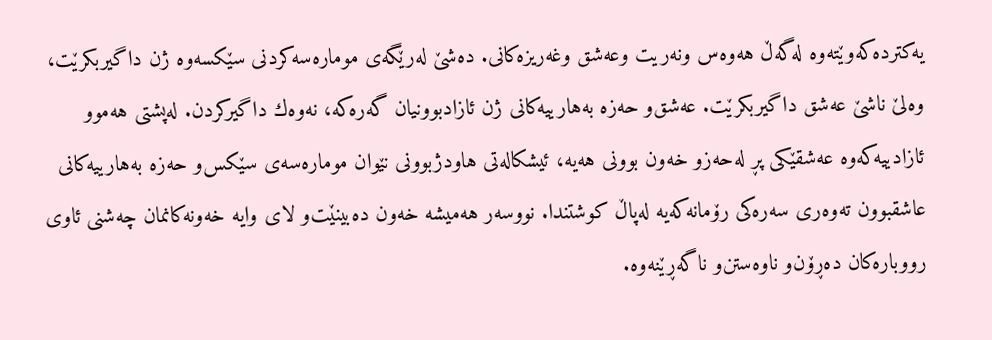یه‌كترده‌كه‌وێته‌وه‌ له‌گه‌ڵ هه‌وه‌س ونه‌ریت وعه‌شق وغه‌ریزه‌كانی. ده‌شێ له‌رێگه‌ی موماره‌سه‌كردنی سێكسه‌وه‌ ژن داگیربكرێت، وه‌لێ ناشێ عه‌شق داگیربكرێت. عه‌شق‌و حه‌زه‌ به‌هارییه‌كانی ژن ئازادبوونیان گه‌ره‌كه‌، نه‌وه‌ك داگیركردن. له‌پشتی هه‌موو ئازادییه‌كه‌وه‌ عه‌شقێكی پڕ له‌حه‌زو خه‌ون بوونی هه‌یه‌، ئیشكاله‌تی هاودژبوونی نێوان موماره‌سه‌ی سێكس‌و حه‌زه‌ به‌هارییه‌كانی عاشقبوون ته‌وه‌ری سه‌ره‌كی رۆمانه‌كه‌یه‌ له‌پاڵ كوشتندا. نووسه‌ر هه‌میشه‌ خه‌ون ده‌بینێت‌و لای وایه‌ خه‌ونه‌كانمان چه‌شنی ئاوی رووباره‌كان ده‌ڕۆن‌و ناوه‌ستن‌و ناگه‌ڕێنه‌وه‌.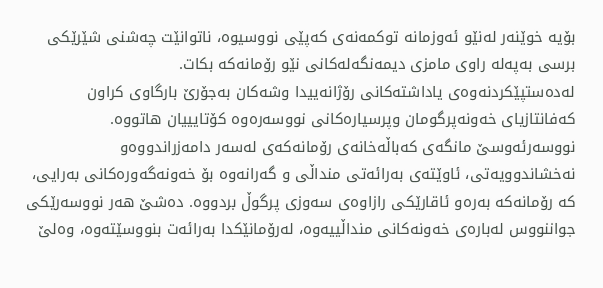بۆیه‌ خوێنه‌ر له‌نێو ئه‌و‌زمانه‌ توكمه‌نه‌ی كه‌پێی نووسیوه‌، ناتوانێت چه‌شنی شێرێكی برسی به‌په‌له‌ راوی مامزی دیمه‌نگه‌له‌كانی نێو رۆمانه‌كه‌ بكات.
له‌ده‌ستپێكردنه‌وه‌ی یاداشته‌كانی رۆژانه‌ییدا وشه‌كان به‌جۆرێ بارگاوی كراون كه‌فانتازیای خه‌ونه‌پرگومان وپرسیاره‌كانی نووسه‌ره‌وه‌ كۆتایییان هاتووه‌. نووسه‌رئه‌وسێ مانگه‌ی كه‌باڵه‌خانه‌ی رۆمانه‌كه‌ی له‌سه‌ر دامه‌زراندووه‌و نه‌خشاندوویه‌تی، ئاوێته‌ی به‌رائه‌تی منداڵی و گه‌رانه‌وه‌ بۆ خه‌ونه‌گه‌وره‌كانی به‌رایی، كه‌ رۆمانه‌كه‌ به‌ره‌و ئاقارێكی رازاوه‌ی سه‌وزی پرگوڵ بردووه‌. ده‌شێ هه‌ر نووسه‌رێكی جواننووس له‌باره‌ی خه‌ونه‌كانی منداڵییه‌وه‌، له‌رۆمانێكدا به‌رائه‌ت بنووسێته‌وه‌، وه‌لێ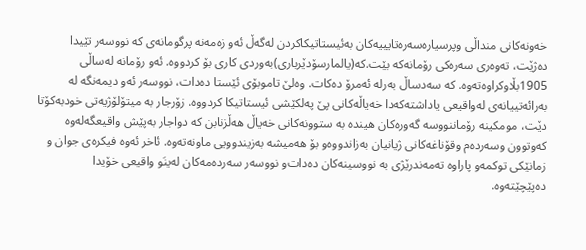خه‌ونه‌كانی منداڵی وپرسیاره‌سه‌ره‌تایییه‌كان به‌ئیستاتیكاكردن له‌گه‌ڵ ئه‌و زه‌مه‌نه‌ پرگومانه‌ی كه‌ نووسه‌ر تێیدا ده‌ژێت، ته‌وه‌ری سه‌ره‌كی رۆمانه‌كه‌ بێت.كه‌(یالمارسۆدێرباری)به‌وردی كاری بۆ كردووه‌. ئه‌و رۆمانه‌ له‌ساڵی 1905بڵاوكراوه‌ته‌وه‌. كه‌ سه‌دساڵ به‌رله‌ ئه‌مرۆ ده‌كات. وه‌لێ تاموبۆی ئێستا ده‌دات، نووسه‌ر ئه‌و دیمه‌نگه‌ له‌ به‌رائه‌تییانه‌ی له‌واقیعی یاداشته‌كه‌دا خه‌یاڵه‌كانی پێ په‌لكێشی ئیستاتیكا كردووه‌. زۆرجار به‌ میتۆلۆژیه‌تی خودبه‌كۆتا دێت، مومكینه‌ رۆماننووسه‌ گه‌وره‌كان هینده‌ به‌ ستوونه‌كانی خه‌یاڵ هه‌ڵزنابن كه‌ دواجار به‌پێش واقیعگه‌له‌وه‌ كه‌وتوون وسه‌رده‌م وقۆناغه‌كانی ژیانیان به‌زاندووه‌و بۆ هه‌میشه‌ به‌زیندوویی ماونه‌ته‌وه‌. ئاخر ئه‌وه‌ فیكره‌ی جوان و زمانێكی توكمه‌و پاراوه‌ ته‌مه‌ندرێژی به‌ نووسینه‌كان ده‌دات‌و نووسه‌ر سه‌رده‌مه‌كان له‌ینَو واقیعی خۆیدا ده‌پێچێته‌وه‌.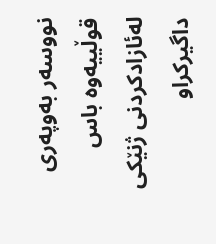نووسه‌ر به‌وپه‌ری قوڵییه‌وه‌ باس له‌ئازادكردنی ژنێكی داگیركراو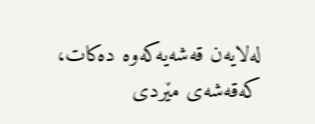له‌لایه‌ن قه‌شه‌یه‌كه‌وه‌ ده‌كات، كه‌قه‌شه‌ی مێردی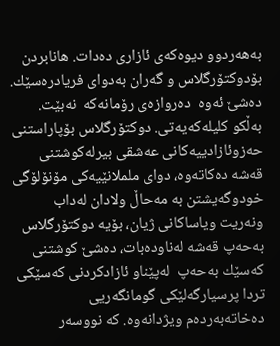به‌هه‌ردوو دیوه‌كه‌ی ئازاری ده‌دات. هانابردن بۆدوكتۆرگلاس و گه‌ران به‌دوای فریادره‌سێك. ده‌شێ ئه‌وه‌  ده‌روازه‌ی رۆمانه‌كه‌  نه‌‌بێت. به‌ڵكو كلیله‌كه‌یه‌تی. دوكتۆرگلاس بۆپاراستنی حه‌زوئازادییه‌كانی عه‌شقی بیرله‌كوشتنی قه‌شه‌ ده‌كاته‌وه‌، دوای ململانێیه‌كی مۆنۆلۆگی خودوگه‌یشتن به‌ مه‌حاڵ ولادان له‌داب ونه‌ریت ویاساكانی ژیان، بۆیه‌ ‌دوكتۆرگلاس به‌حه‌پ قه‌شه‌ ‌له‌ناوده‌بات، ده‌شێ كوشتنی كه‌سێك به‌حه‌پ  له‌پێناو ئازادكردنی كه‌سێكی تردا پرسیارگه‌لێكی گومانگه‌ریی ده‌خاته‌به‌رده‌م ویژدانه‌وه‌. كه‌ نووسه‌ر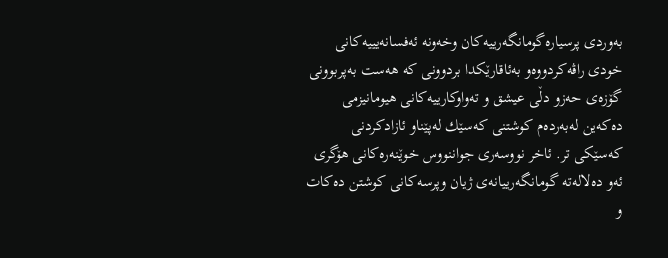به‌وردی پرسیاره‌گومانگه‌رییه‌كان وخه‌ونه‌ ئه‌فسانه‌یییه‌كانی خودی راڤه‌كردووه‌و به‌ئاقارێكدا بردوونی كه‌ هه‌ست به‌پربوونی گۆزه‌ی حه‌زو دڵی عیشق و ته‌واوكارییه‌كانی هیومانیزمی ده‌كه‌ین له‌به‌رده‌م كوشتنی كه‌سێك له‌پێناو ئازادكردنی كه‌سێكی‌ تر. ئاخر نووسه‌ری جواننووس خوێنه‌ره‌كانی هۆگری ئه‌و ده‌لاله‌ته‌ گومانگه‌رییانه‌ی ژیان وپرسه‌كانی كوشتن ده‌كات و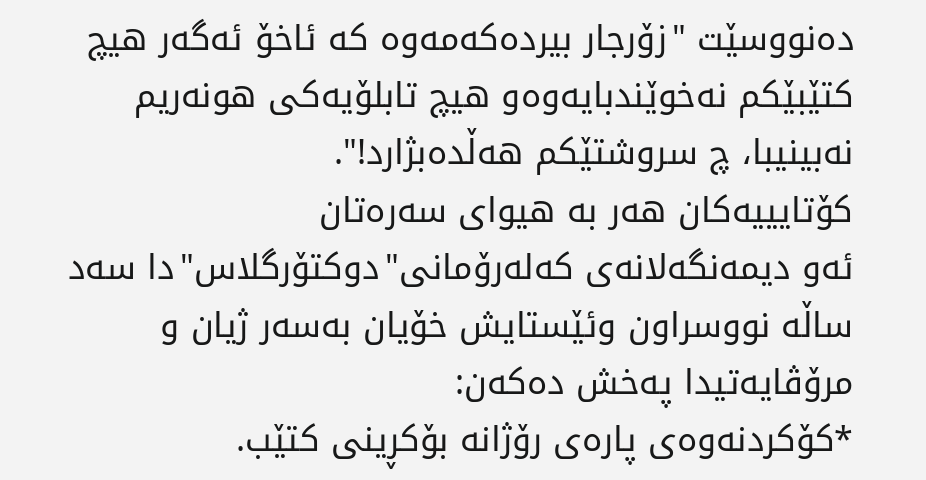ده‌نووسێت "زۆرجار بیرده‌كه‌مه‌وه‌ كه‌ ئاخۆ ئه‌گه‌ر هیچ كتێبێكم نه‌خوێندبایه‌وه‌و هیچ تابلۆیه‌كی هونه‌ریم نه‌بینیبا، چ سروشتێكم هه‌ڵده‌بژارد!".
كۆتایییه‌كان هه‌ر به‌ هیوای سه‌ره‌تان
ئه‌و دیمه‌نگه‌لانه‌ی كه‌له‌رۆمانی"دوكتۆرگلاس"دا سه‌د ساڵه‌ نووسراون وئێستایش خۆیان به‌سه‌ر ژیان و مرۆڤایه‌تیدا په‌خش ده‌كه‌ن:
*كۆكردنه‌وه‌ی پاره‌ی رۆژانه‌ بۆكڕینی كتێب.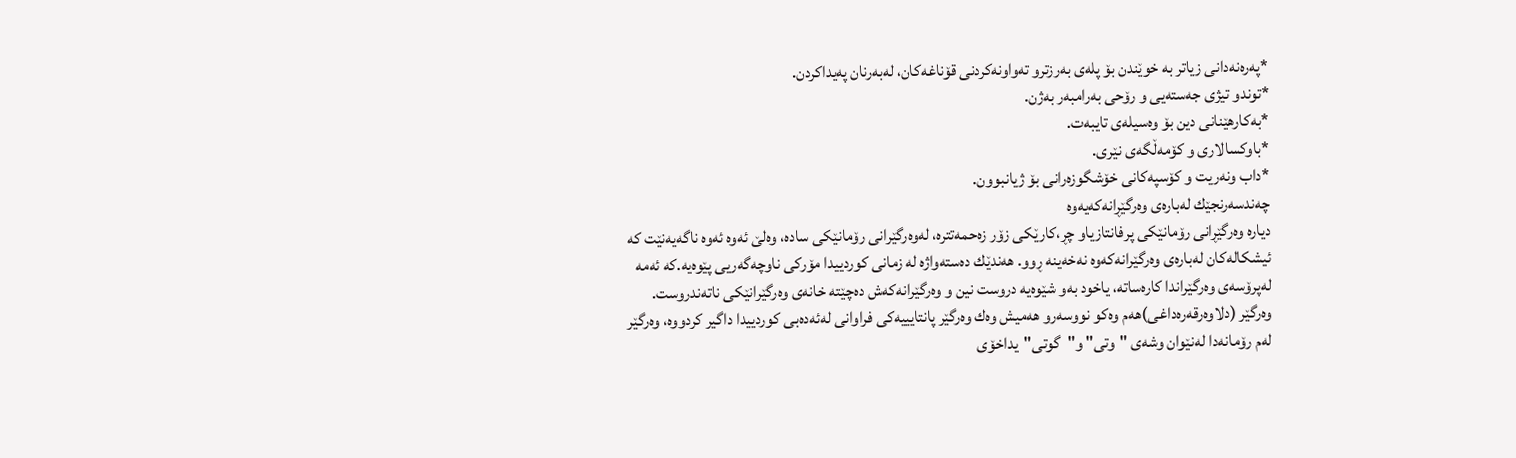*په‌ره‌نه‌دانی زیاتر به‌ خوێندن بۆ پله‌ی به‌رزترو ته‌واونه‌كردنی قۆناغه‌كان، له‌به‌رنان په‌یداكردن.
*توندو تیژی جه‌سته‌یی و رۆحی به‌رامبه‌ر به‌ژن.
*به‌كارهێنانی دین بۆ وه‌سیله‌ی تایبه‌ت.
*باوكسالاری و كۆمه‌ڵگه‌ی نێری.
*داب ونه‌ریت و كۆسپه‌كانی خۆشگوزه‌رانی بۆ ژیانبوون.
چه‌ندسه‌رنجێك له‌باره‌ی وه‌رگێڕانه‌كه‌یه‌وه‌
دیاره‌ وه‌رگێڕانی رۆمانێكی پرفانتازیاو چڕ،كارێكی زۆر زه‌حمه‌تتره‌، له‌وه‌رگێرانی رۆمانێكی ساده‌، وه‌لێ ئه‌وه‌ ئه‌وه‌ ناگه‌یه‌نێت كه‌ ئیشكاله‌كان له‌باره‌ی وه‌رگێرانه‌كه‌وه‌ نه‌خه‌ینه‌ ڕوو. هه‌ندێك ده‌سته‌واژه‌ له‌ زمانی كوردییدا مۆركی ناوچه‌گه‌ریی پێوه‌یه‌.كه‌ ئه‌مه‌ له‌پرۆسه‌ی وه‌رگێراندا كاره‌ساته‌، یاخود به‌و شێوه‌یه‌ دروست نین و وه‌رگێرانه‌كه‌ش ده‌چێته‌ خانه‌ی وه‌رگێرانێكی ناته‌ندروست. وه‌رگێر (دلاوه‌رقه‌ره‌داغی)هه‌م وه‌كو نووسه‌رو هه‌میش وه‌ك وه‌رگێر پانتایییه‌كی فراوانی له‌ئه‌ده‌بی كوردییدا داگیر كردووه‌، وه‌رگێر له‌م رۆمانه‌دا له‌نێوان وشه‌ی "وتی" و"گوتی"یداخۆی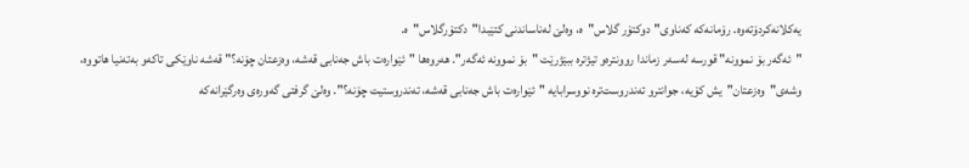یه‌كلانه‌كردۆته‌وه‌. رۆمانه‌كه‌ كه‌ناوی"دوكتۆر گلاس"ه‌، وه‌لێ له‌ناساندنی كتێبدا"دكتۆرگلاس"ه‌.
"ئه‌گه‌ر بۆ نموونه‌" قورسه‌ له‌سه‌ر زماندا روونتره‌و تیژتره‌ ببێژرێت "بۆ نموونه‌ ئه‌گه‌ر". هه‌روه‌ها "ئێواره‌ت باش جه‌نابی قه‌شه‌، وه‌زعتان چۆنه‌؟" قه‌شه‌ ناوێكی تاكه‌و به‌ته‌نیا هاتووه‌، وشه‌ی"وه‌زعتان"یش كۆیه‌، جوانترو ته‌ندروست‌تره‌ نووسرابایه‌ "ئێواره‌ت باش جه‌نابی قه‌شه‌، ته‌ندروستیت چۆنه‌؟". وه‌لێ گرفتی گه‌وره‌ی وه‌رگێرانه‌كه‌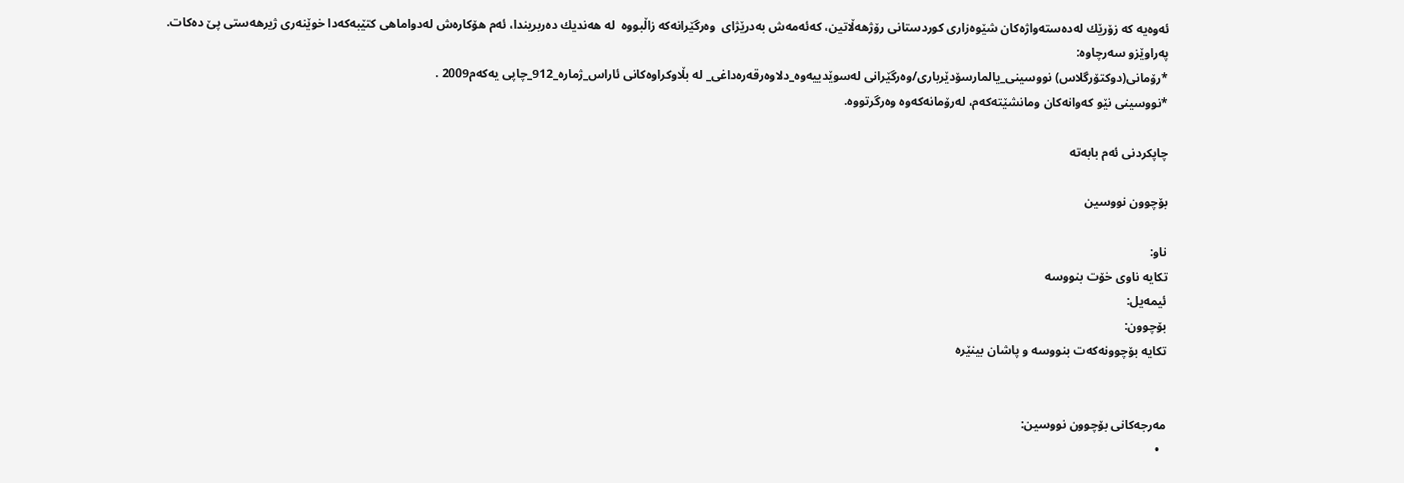ئه‌وه‌یه‌ كه‌ زۆرێك له‌ده‌سته‌واژه‌كان شێوه‌زاری كوردستانی رۆژهه‌ڵاتین، كه‌ئه‌مه‌ش به‌درێژای  وه‌رگێرانه‌كه‌ زاڵبووه‌  له‌ هه‌ندیك ده‌ربریندا، ئه‌م هۆكاره‌ش له‌دواماهی كتێبه‌كه‌دا خوێنه‌ری ژیرهه‌ستی پێ ده‌كات.
په‌راوێزو سه‌رچاوه‌:
*رۆمانی(دوكتۆرگلاس) نووسینی_یالمارسۆدێرباری/وه‌رگێرانی له‌سوێدییه‌وه‌_دلاوه‌رقه‌ره‌داغی_ له‌ بڵاوكراوه‌كانی ئاراس_ژماره‌_912_چاپی یه‌كه‌م2009 .
*نووسینی نێو كه‌وانه‌كان ومانشێته‌كه‌م، له‌رۆمانه‌كه‌وه‌ وه‌رگرتووه‌.

چاپكردنی ئه‌م بابه‌ته‌

بۆچوون نووسین

ناو:
تكایه‌ ناوی خۆت بنووسه‌
ئیمه‌یل:
بۆچوون:
تكایه‌ بۆچوونه‌كه‌ت بنووسه‌ و پاشان بینێره‌


مه‌رجه‌كانی بۆچوون نووسین:
  •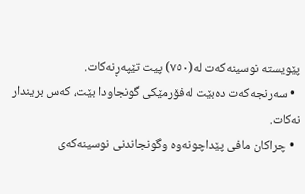پێویسته‌ نوسینه‌که‌ت له‌(٧٥٠) پیت تێپه‌ڕنه‌کات.
  • سه‌رنجه‌كه‌ت ده‌بێت له‌فۆرمێكی گونجاو‌دا بێت، كه‌س بریندار نه‌كات.
  • چراكان ‌مافی پێداچونه‌وه‌ وگونجاندنی نوسینه‌که‌ی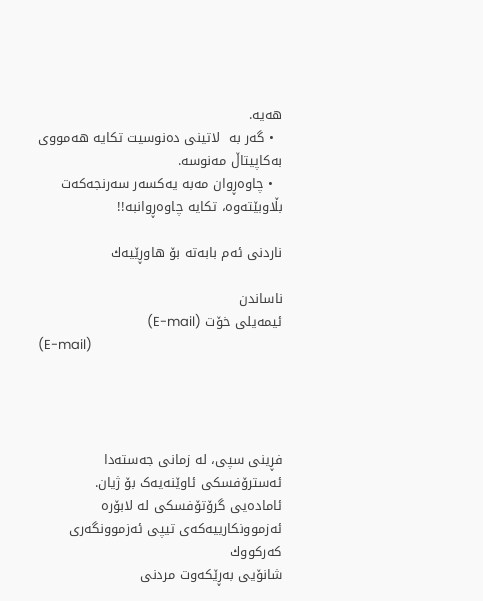هه‌یه.
  • گه‌ر به‌  لاتینی ده‌نوسیت تكایه‌ هه‌مووی به‌كاپیتاڵ مه‌نوسه‌.
  • چاوه‌ڕوان مه‌به یه‌کسه‌ر سه‌رنجه‌که‌ت بڵاوبێته‌وه، تکایه چاوه‌ڕوانبه!!

ناردنی ئه‌م بابه‌ته‌ بۆ هاوڕێیه‌ك

ناساندن
ئیمه‌یلی خۆت (E-mail)
(E-mail)




فڕینی سپی، له زمانی جه‌سته‌دا
ئەسترۆفسکی ئاوێنەیەک بۆ ژیان.
ئاماده‌یی‌ گرۆتۆفسكی‌ له‌ لابۆره‌ ئه‌زموونكارییه‌كه‌ی‌ تیپی‌ ئه‌زموونگه‌ری‌ كه‌ركووك
شانۆیی به‌ڕێكه‌وت مردنی‌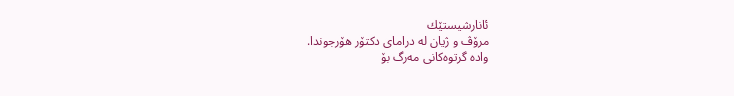ئانارشیستێك
مرۆڤ و ژیان له‌ درامای دکتۆر هۆرجوندا.
واده‌ گرتوه‌کانی مه‌رگ بۆ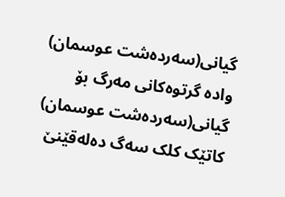گیانی(سه‌رده‌شت عوسمان)  واده‌ گرتوه‌کانی مه‌رگ بۆ گیانی(سه‌رده‌شت عوسمان)
کاتێک کلک سه‌گ‌ ده‌له‌قێنێ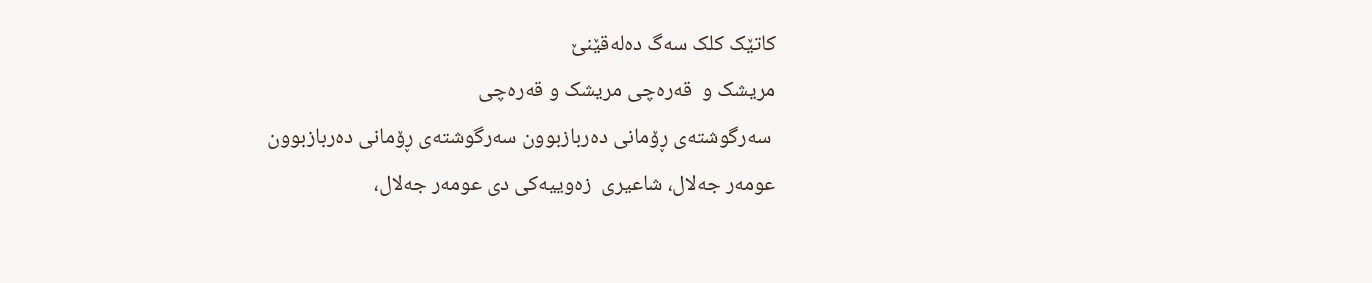کاتێک کلک سه‌گ‌ ده‌له‌قێنێ
مریشک و  قه‌ره‌چی مریشک و قه‌ره‌چی
 سه‌رگوشته‌ی‌ ڕۆمانی‌ ده‌ربازبوون سه‌رگوشته‌ی‌ ڕۆمانی‌ ده‌ربازبوون
عومه‌ر جه‌لال، شاعیری‌  زه‌وییه‌كی‌ دی‌ عومه‌ر جه‌لال،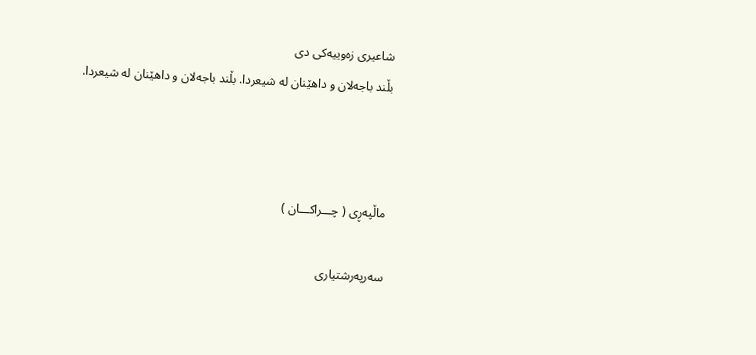شاعیری‌ زه‌وییه‌كی‌ دی‌
بڵند باجەلان و داهێنان لە شیعردا. بڵند باجەلان و داهێنان لە شیعردا.



ماڵپه‌ڕی ( چـــراکـــان )

سەرپەرشتیارى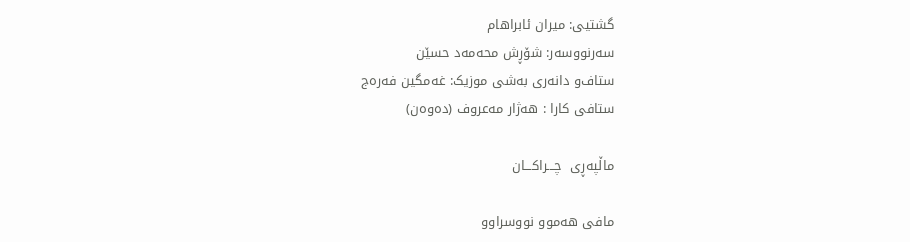گشتیى: میران ئابراهام
سەرنووسەر: شۆڕش محەمەد حسێن
ستاف‌و دانه‌ری به‌شی موزیک: غەمگین فەرەج
ستافی کارا : هەژار مەعروف (دەوەن)

ماڵپه‌ڕی  چـــراکـــان

مافی هه‌موو نووسراوو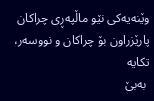وێنه‌یه‌کی نێو ماڵپه‌ڕی چراکان پارێزراون بۆ چراکان و نووسه‌ر، تكایه‌
 به‌بێ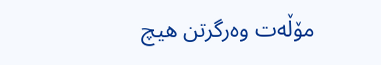مۆڵه‌ت وه‌رگرتن هیچ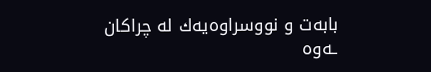بابه‌ت و نووسراوه‌یه‌ك له‌ چراکان ـه‌وه‌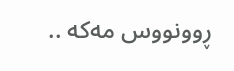ڕوونووس مه‌كه‌ ..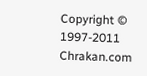Copyright © 1997-2011 Chrakan.com